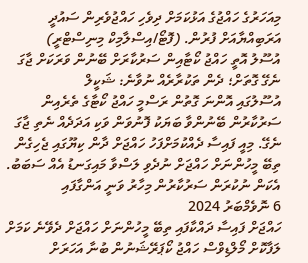މިއަހަރުގެ ހައްޖުގެ އަޅުކަމަށް ދިވެހި ހައްޖުވެރިން ސައުދީ އަރަބިއްޔާއަށް ފުރުން. (ފޮޓޯ/އިސްލާމިކް މިނިސްޓްރީ)
އުސޫލު އޮތީ ހައްޖު ކޯޓާއިން ސަރުކާރަށް ބޭނުން ވަރަކަށް ޖާގަ ނެގޭ ގޮތަށް؛ ދެން ތަކުރާރެއް ނުވާނެ: ޝަކީލް
އުސޫލުގައި އޮންނަ ގޮތުން ރަސްމީ ހައްޖު ކޯޓާގެ ތެރެއިން ސަރުކާރުން ބޭނުންވާ ބަޔަކު ފޮނުވަން ވަކި އަދަދެއް ނެތި ޖާގަ ނެގޭ. މިއީ ފައިސާ ދެއްކުމަށްފަހު ހައްޖަށް ދާން ކިޔޫގައި ޖެހިގެން ތިބޭ މީހުންނަށް ހައްޖަށް ނުދެވި ލަސްވާ މައިގަނޑު އެއް ސަބަބު. އެކަން ނުކުރަން ސަރުކާރުން މިހާރު ވަނީ އަންގާފައި
6 ނޮވެމްބަރު 2024
ހައްޖަށް ފައިސާ ދައްކާފައި ތިބޭ މީހުންނަށް ހައްޖަށް ދެވޭނެ ކަމަށް ލަފާކޮށް މޯލްޑިވްސް ހައްޖު ކޯޕަރޭޝަނުން ބުނާ އަހަރަށް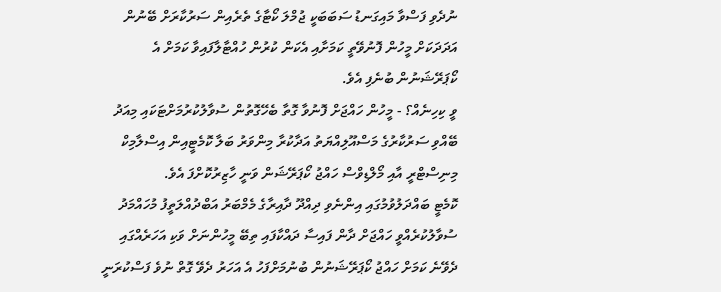ނުދެވި ފަސްވާ މައިގަނޑު ސަބަބަކީ ޖުމްލަ ކޯޓާގެ ތެރެއިން ސަރުކާރަށް ބޭނުން އަދަދަކަށް މީހުން ފޮނުވޭތީ ކަމަށާއި އެކަން ކުރުން ހުއްޓާލާފައިވާ ކަމަށް އެ ކޯޕަރޭޝަނުން ބުނެފި އެވެ.
ވީ ކިހިނެއް؟ - މީހުން ހައްޖަށް ފޮނުވާ ގޮތާ ބެހޭގޮތުން ސުވާލުކުރުމަށްޓަކައި މިއަދު ބޭއްވި ސަރުކާރުގެ މަސްއޫލިއްޔަތު އަދާކުރާ މިންވަރު ބަލާ ކޮމެޓީއިން އިސްލާމިކް މިނިސްޓްރީ އާއި މޯލްޑިވްސް ހައްޖު ކޯޕަރޭޝަން ވަނީ ހާޒިރުކޮށްފަ އެވެ.
ކޮމެޓީ ބައްދަލުވުމުގައި އިންނެވި ދިއްދޫ ދާއިރާގެ މެމްބަރު އަބްދުއްލަތީފު މުހައްމަދު ސުވާލުކުރެއްވީ ހައްޖަށް ދާން ފައިސާ ދައްކާފައި ތިބޭ މީހުންނަށް ވަކި އަހަރެއްގައި ދެވޭނެ ކަމަށް ހައްޖު ކޯޕަރޭޝަނުން ބުނުމަށްފަހު އެ އަހަރު ދެވޭ ގޮތް ނުވެ ފަސްކުރަނީ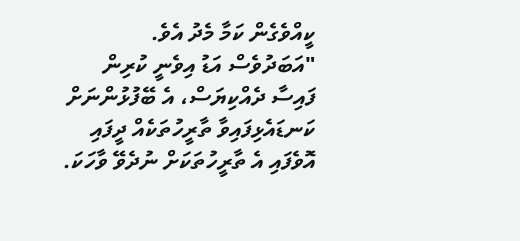ކީއްވެގެން ކަމާ މެދު އެވެ.
"އަބަދުވެސް އަޑު އިވެނީ ކުރިން ފައިސާ ދެއްކިޔަސް، އެ ބޭފުޅުންނަށް ކަނޑައެޅިފައިވާ ތާރީހުތަކެއް ދީފައި އޮވެފައި އެ ތާރީހުތަކަށް ނުދެވޭ ވާހަކަ.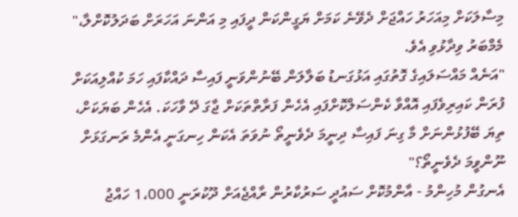މިސާލަކަށް މިއަހަރު ހައްޖަށް ދެވޭނެ ކަމަށް ޔަގީންކަން ދީފައި މި އަންނަ އަހަރަށް ބަދަލުކޮށްލާ،" މެމްބަރު ވިދާޅުވި އެވެ.
"އަނެއް މައްސަލައިގެ ގޮތުގައި އަޅުގަނޑު ބަލާލަން ބޭނުންވަނީ ފައިސާ ދައްކާފައި ހަމަ ކުއްލިއަކަށް ފުރަން ކައިރިވެފައި އޮއްވާ ކެންސަލްކޮށްފައި އެހެން ފަރާތްތަކަށް ޖާގަ ދޭ ވާހަކަ. އެހެން ބަޔަކަށް، ތިޔަ ބޭފުޅުންނަށް މާ ގިނަ ފައިސާ ދިނީމަ ދެވެނީތޯ ނުވަތަ އެކަން ހިނގަނީ އެންމެ ރަނގަޅަށް ނޫންވީމަ ދެވެނީތޯ؟"
އެނގުން މުހިންމު - އާންމުކޮށް ސައުދީ ސަރުކާރުން ރާއްޖެއަށް ދޫކުރަނީ 1،000 ހައްޖު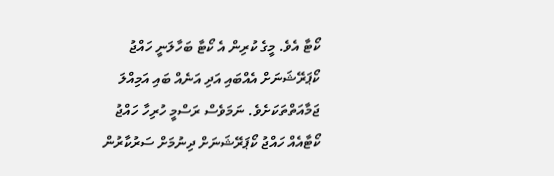ކޯޓާ އެވެ. މީގެ ކުރިން އެ ކޯޓާ ބަހާލަނީ ހައްޖު ކޯޕަރޭޝަނަށް އެއްބައި އަދި އަނެއް ބައި އަމިއްލަ ޖަމާއަތްތަކަށެވެ. ނަމަވެސް ރަސްމީ ހުރިހާ ހައްޖު ކޯޓާއެއް ހައްޖު ކޯޕަރޭޝަނަށް ދިނުމަށް ސަރުކާރުން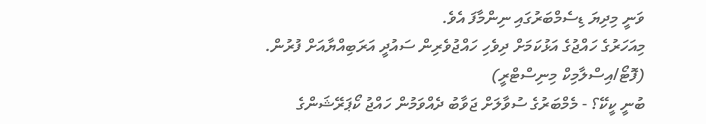ވަނީ މިދިޔަ ޑިސެމްބަރުގައި ނިންމާފަ އެވެ.
މިއަހަރުގެ ހައްޖުގެ އަޅުކަމަށް ދިވެހި ހައްޖުވެރިން ސައުދީ އަރަބިއްޔާއަށް ފުރުން. (ފޮޓޯ/އިސްލާމިކް މިނިސްޓްރީ)
ބުނީ ކީކޭ؟ - މެމްބަރުގެ ސުވާލަށް ޖަވާބު ދެއްވަމުން ހައްޖު ކޯޕަރޭޝަންގެ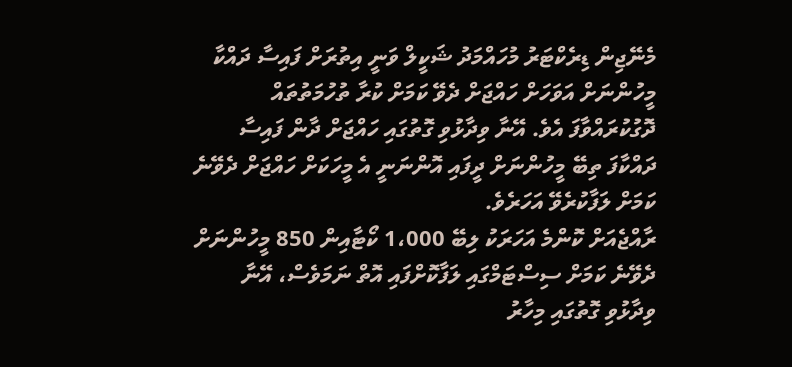މެނޭޖިން ޑިރެކްޓަރު މުހައްމަދު ޝަކީލް ވަނީ އިތުރަށް ފައިސާ ދައްކާ މީހުންނަށް އަވަހަށް ހައްޖަށް ދެވޭ ކަމަށް ކުރާ ތުހުމަތުތައް ދޮގުކުރައްވާފަ އެވެ. އޭނާ ވިދާޅުވި ގޮތުގައި ހައްޖަށް ދާން ފައިސާ ދައްކާފަ ތިބޭ މީހުންނަށް ދީފައި އޮންނަނީ އެ މީހަކަށް ހައްޖަށް ދެވޭނެ ކަމަށް ލަފާކުރެވޭ އަހަރެވެ.
ރާއްޖެއަށް ކޮންމެ އަހަރަކު ލިބޭ 1،000 ކޯޓާއިން 850 މީހުންނަށް ދެވޭނެ ކަމަށް ސިސްޓަމްގައި ލަފާކޮށްފައި އޮތް ނަމަވެސް، އޭނާ ވިދާޅުވި ގޮތުގައި މިހާރު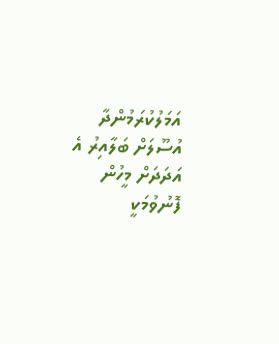އަމަލުކުރަމުންދާ އުސޫލަށް ބަލާއިރު އެ އަދަދަށް މީހުން ފޮނުވުމަކީ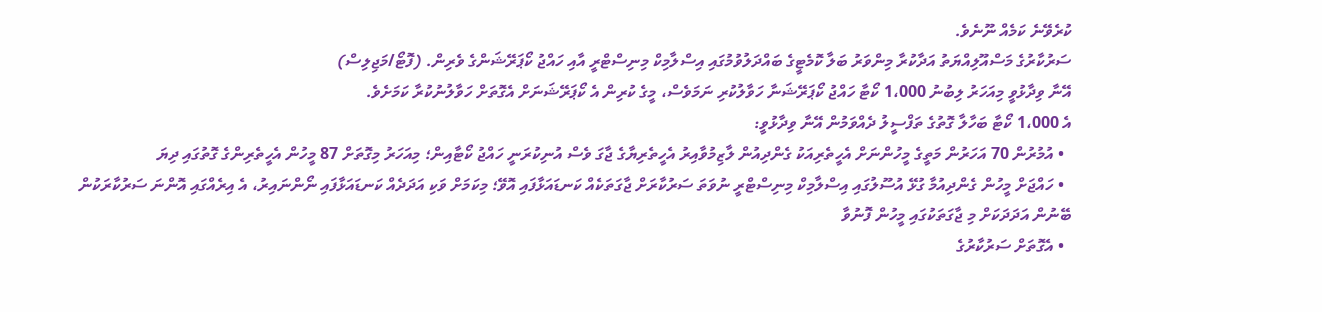ކުރެވޭނެ ކަމެއް ނޫނެވެ.
ސަރުކާރުގެ މަސްއޫލިއްޔަތު އަދާކުރާ މިންވަރު ބަލާ ކޮމެޓީގެ ބައްދަލުވުމުގައި އިސްލާމިކް މިނިސްޓްރީ އާއި ހައްޖު ކޯޕަރޭޝަންގެ ވެރިން. (ފޮޓޯ/މަޖިލިސް)
އޭނާ ވިދާޅުވީ މިއަހަރު ލިބުނު 1،000 ކޯޓާ ހައްޖު ކޯޕަރޭޝަނާ ހަވާލުކުރި ނަމަވެސް، މީގެ ކުރިން އެ ކޯޕަރޭޝަނަށް އެގޮތަށް ހަވާލުނުކުރާ ކަމަށެވެ.
އެ 1،000 ކޯޓާ ބަހާލާ ގޮތުގެ ތަފްސީލު ދެއްވަމުން އޭނާ ވިދާޅުވީ:
  • އުމުރުން 70 އަހަރުން މަތީގެ މީހުންނަށް އެހީތެރިއަކު ގެންދިއުން ލާޒިމުވާއިރު އެހީތެރިޔާގެ ޖާގަ ވެސް އުނިކުރަނީ ހައްޖު ކޯޓާއިން؛ މިއަހަރު މިގޮތަށް 87 މީހުން އެހީތެރިންގެ ގޮތުގައި ދިޔަ
  • ހައްޖަށް މީހުން ގެންދިއުމާ ގުޅޭ އުސޫލުގައި އިސްލާމިކް މިނިސްޓްރީ ނުވަތަ ސަރުކާރަށް ޖާގަތަކެއް ކަނޑައަޅާފައި އޮވޭ؛ މިކަމަށް ވަކި އަދަދެއް ކަނޑައަޅާފައި ނޯންނައިރު، އެ އިރެއްގައި އޮންނަ ސަރުކާރަކުން ބޭނުން އަދަދަކަށް މި ޖާގަތަކުގައި މީހުން ފޮނުވާ
  • އެގޮތަށް ސަރުކާރުގެ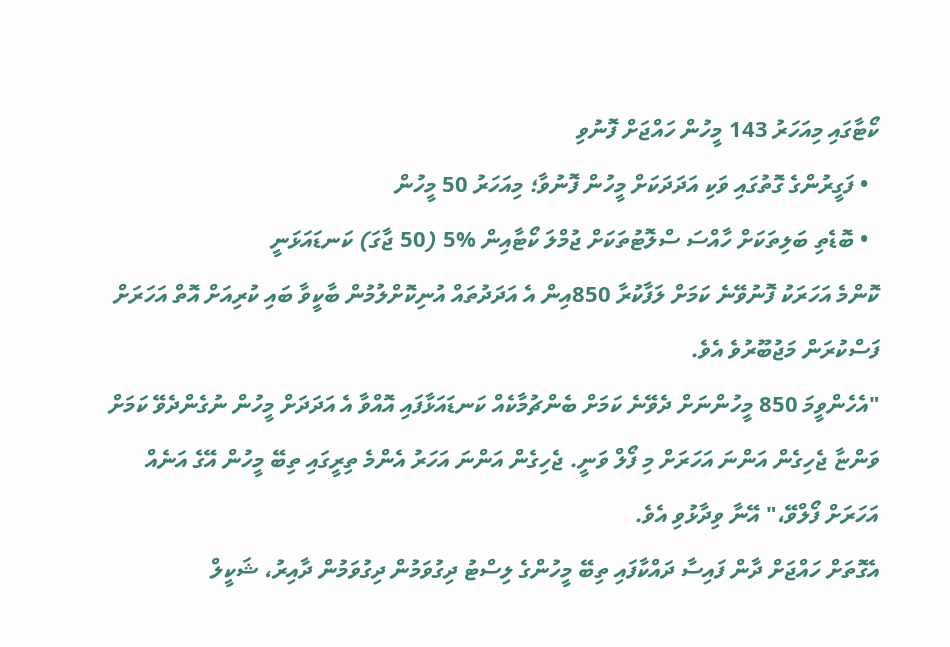ކޯޓާގައި މިއަހަރު 143 މީހުން ހައްޖަށް ފޮނުވި
  • ފަގީރުންގެ ގޮތުގައި ވަކި އަދަދަކަށް މީހުން ފޮނުވާ؛ މިއަހަރު 50 މީހުން
  • ބޮޑެތި ބަލިތަކަށް ހާއްސަ ސްލޮޓުތަކަށް ޖުމްލަ ކޯޓާއިން %5 (50 ޖާގަ) ކަނޑައަޅަނީ
ކޮންމެ އަހަރަކު ފޮނުވޭނެ ކަމަށް ލަފާކުރާ 850އިން އެ އަދަދުތައް އުނިކޮށްލުމުން ބާކީވާ ބައި ކުރިއަށް އޮތް އަހަރަށް ފަސްކުރަން މަޖުބޫރުވެ އެވެ.
"އެހެންވީމަ 850 މީހުންނަށް ދެވޭނެ ކަމަށް ބެންޗުމާކެއް ކަނޑައަޅާފައި އޮއްވާ އެ އަދަދަށް މީހުން ނުގެންދެވޭ ކަމަށް ވަންޏާ ޖެހިގެން އަންނަ އަހަރަށް މި ފޯލް ވަނީ. ޖެހިގެން އަންނަ އަހަރު އެންމެ ތިރީގައި ތިބޭ މީހުން އޭގެ އަނެއް އަހަރަށް ފޯލްވޭ،" އޭނާ ވިދާޅުވި އެވެ.
އެގޮތަށް ހައްޖަށް ދާން ފައިސާ ދައްކާފައި ތިބޭ މީހުންގެ ލިސްޓު ދިގުވަމުން ދިގުވަމުން ދާއިރު، ޝަކީލް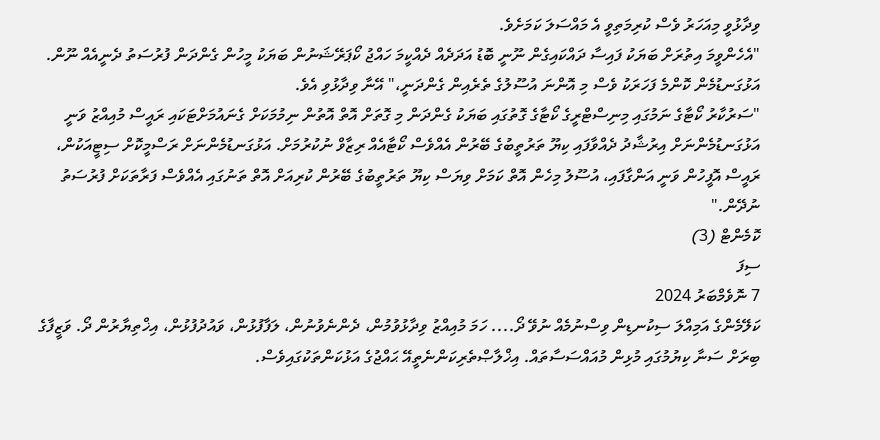ވިދާޅުވީ މިއަހަރު ވެސް ކުރިމަތިވީ އެ މައްސަލަ ކަމަށެވެ.
"އެހެންވީމަ އިތުރަށް ބަޔަކު ފައިސާ ދައްކައިގެން ނޫނީ ބޮޑު އަދަދެއް ދެއްކީމަ ހައްޖު ކޯޕަރޭޝަނުން ބަޔަކު މީހުން ގެންދަން ފުރުސަތު ދެނީއެއް ނޫން. އަޅުގަނޑުމެން ކޮންމެ ފަހަރަކު ވެސް މި އޮންނަ އުސޫލުގެ ތެރެއިން ގެންދަނީ،" އޭނާ ވިދާޅުވި އެވެ.
"ސަރުކާރު ކޯޓާގެ ނަމުގައި މިނިސްޓްރީގެ ކޯޓާގެ ގޮތުގައި ބަޔަކު ގެންދަން މި ގޮތަށް އޮތް އޮތުން ނިމުމަކަށް ގެނައުމަށްޓަކައި ރައީސް މުއިއްޒު ވަނީ އަޅުގަނޑުމެންނަށް އިރުޝާދު ދެއްވާފައި ކިޔޫ ތަރުތީބުގެ ބޭރުން އެއްވެސް ކޯޓާއެއް ރިޒާވް ނުކުރުމަށް. އަޅުގަނޑުމެންނަށް ރަސްމީކޮށް ސިޓީއަކުން، ރައީސް އޮފީހުން ވަނީ އަންގާފައި، އުސޫލު މިހެން އޮތް ކަމަށް ވިޔަސް ކިޔޫ ތަރުތީބުގެ ބޭރުން ކުރިއަށް އޮތް ތަނުގައި އެއްވެސް ފަރާތަކަށް ފުރުސަތު ނުދޭން."
ކޮމެންޓް (3)
ސިފަ
7 ނޮވެމްބަރު 2024
ކަލޭމެންގެ އަމިއްލަ ސިކުނޑިން ވިސްނުމެއް ނުވޭ ދޯ.... ހަމަ މުއިއްޒު ވިދާޅުވުމުން، ދެންނެވުނުން، ލަފާފުޅުން، ވައުދުފުޅުން، އިޚްތިޔާރުން ދޯ. ވަޒީފާގެ ބިރަށް ސަނާ ކިޔުމުގައި މުޅިން މުއައްސަސާތައް. އިޚްލާޞްތެރިކަންނެތީއޭ ޙައްޖުގެ އަޅުކަންތަކުގައިވެސް.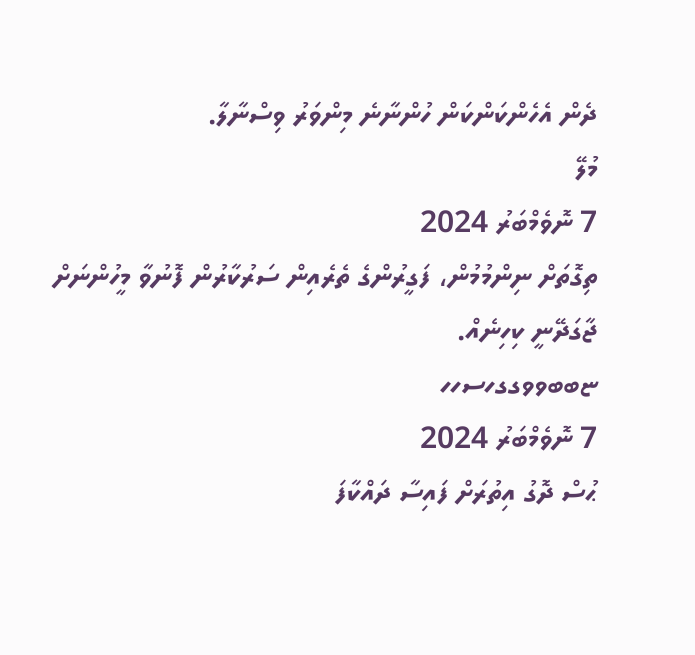ދެން އެހެންކަންކަން ހުންނާނެ މިންވަރު ވިސްނާލާ.
މުލޭ
7 ނޮވެމްބަރު 2024
ތިގޮތަށް ނިންމުމުން، ފަގީރުންގެ ތެރެއިން ސަރުކާރުން ފޮނުވާ މީހުންނަށް ޖާގަދޭނީ ކިހިނެއް.
ޏބބވވގގހސހހ
7 ނޮވެމްބަރު 2024
ޙުސް ދޮގު އިތުރަށް ފައިސާ ދައްކާފަ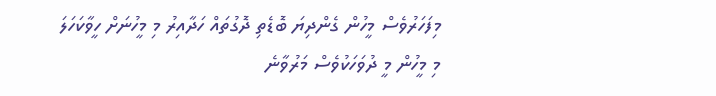މިފަހަރުވެސް މީހުން ގެންދިޔަ ބޮޑެތި ދޮގުތައް ހަދާއިރު މި މީހުނަށް ހީވާކަހަލަ މި މީހުން މީ ދުވަހަކުވެސް މަރުވާނެ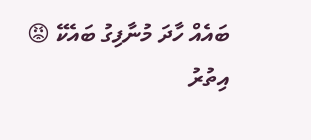ބައެއް ހާދަ މުނާފިގު ބައެކޭ 😡
އިތުރު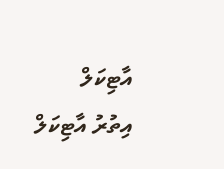އާޓިކަލް
އިތުރު އާޓިކަލް